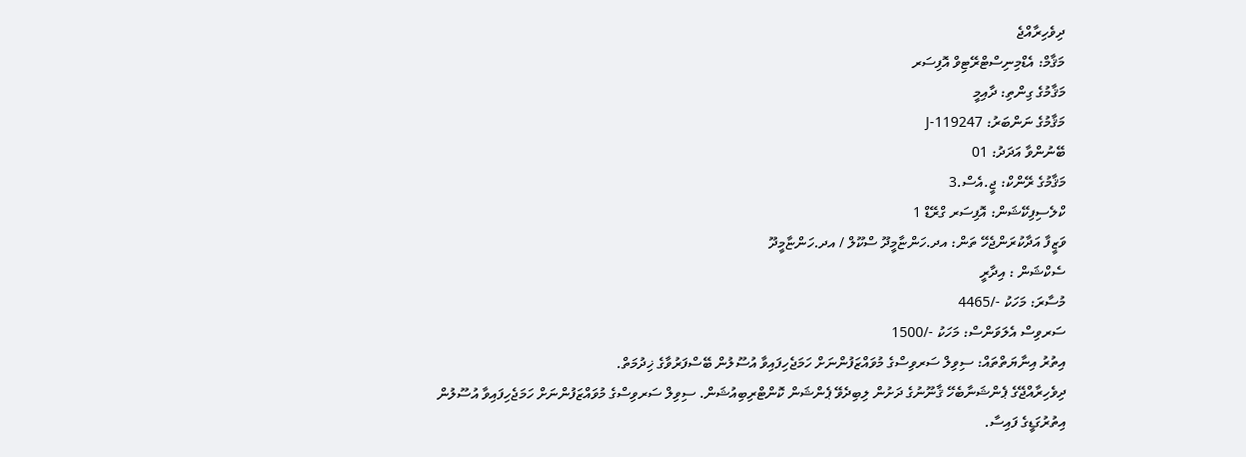ދިވެހިރާއްޖެ
މަޤާމް: އެޑްމިނިސްޓްރޭޓިވް އޮފިސަރ
މަޤާމުގެ ގިންތި: ދާއިމީ
މަޤާމުގެ ނަންބަރު: J-119247
ބޭނުންވާ އަދަދު: 01
މަޤާމުގެ ރޭންކް: ޖީ.އެސް.3
ކްލެސިފިކޭޝަން: އޮފިސަރ ގްރޭޑް 1
ވަޒީފާ އަދާކުރަންޖެހޭ ތަން: އދ.ހަންޏާމީދޫ ސްކޫލް / އދ.ހަންޏާމީދޫ
ސެކްޝަން : އިދާރީ
މުސާރަ: މަހަކު -/4465
ސަރވިސް އެލަވަންސް: މަހަކު -/1500
އިތުރު އިނާޔަތްތައް: ސިވިލް ސަރވިސްގެ މުވައްޒަފުންނަށް ހަމަޖެހިފައިވާ އުސޫލުން ބޭސްފަރުވާގެ ޚިދުމަތް.
ދިވެހިރާއްޖޭގެ ޕެންޝަނާބެހޭ ޤާނޫނުގެ ދަށުން ލިބިދެވޭ ޕެންޝަން ކޮންޓްރިބިއުޝަން. ސިވިލް ސަރވިސްގެ މުވައްޒަފުންނަށް ހަމަޖެހިފައިވާ އުސޫލުން އިތުރުގަޑީގެ ފައިސާ.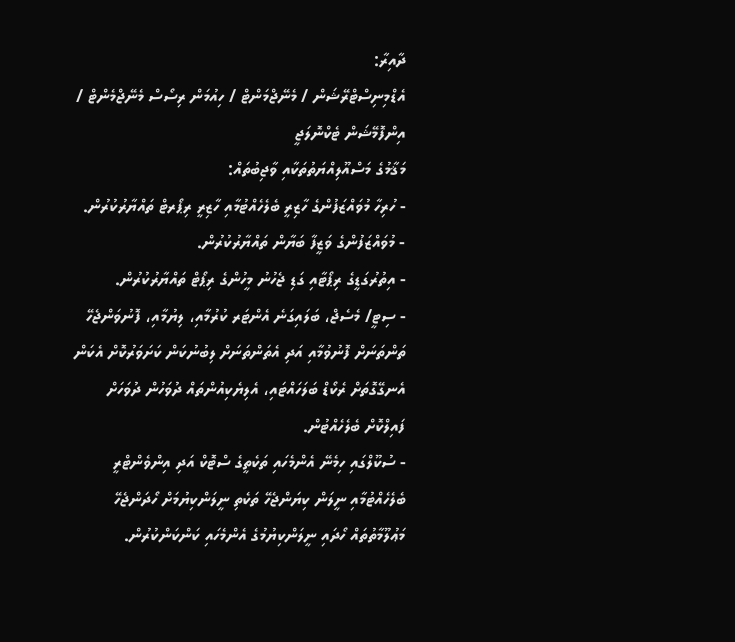ދާއިރާ:
އެޑްމިނިސްޓްރޭޝަން / މެނޭޖްމަންޓް / ހިއުމަން ރިސޯސް މެނޭޖްމެންޓް / އިންފޮމޭޝަން ޓެކްނޮލަޖީ
މަޤާމުގެ މަސްއޫލިއްޔަތުތަކާއި ވާޖިބުތައް:
- ހުރިހާ މުވައްޒަފުންގެ ހާޒިރީ ބެލެހެއްޓުމާއި ހާޒިރީ ރިޕޯރޓް ތައްޔާރުކުރުން.
- މުވައްޒަފުންގެ ވަޒީފާ ބަޔާން ތައްޔާރުކުރުން.
- އިތުރުގަޑީގެ ރިޕޯޓާއި ގަޑި ޖެހުނު މީހުންގެ ރިޕޯޓް ތައްޔާރުކުރުން.
- ސިޓީ/ މެސެޖް، ބަލައިގަނެ އެންޓަރ ކުރުމާއި، ލިޔުމާއި، ފޮނުވަންޖެހޭ ތަންތަނަށް ފޮނުވުމާއި އަދި އެތަންތަނަށް ލިބުނުކަން ކަށަވަރުކޮށް އެކަން އެނގޭގޮތަށް ރެކޯޑް ބަލަހައްޓައި، އެލިޔެކިއުންތައް ދުވަހުން ދުވަހަށް ފައިލްކޮށް ބެލެހެއްޓުން.
- ސުކޫލްގައި ހިމެނޭ އެންމެހައި ތަކެތީގެ ސްޓޮކް އަދި އިންވެންޓްރީ ބެލެހެއްޓުމާއި ނީލަން ކިޔަންޖެހޭ ތަކެތި ނީލަންކިޔުމަށް ހޯދަންޖެހޭ މަޢުލޫމާތުތައް ހޯދައި ނީލަންކިޔުމުގެ އެންމެހައި ކަންކަންކުރުން.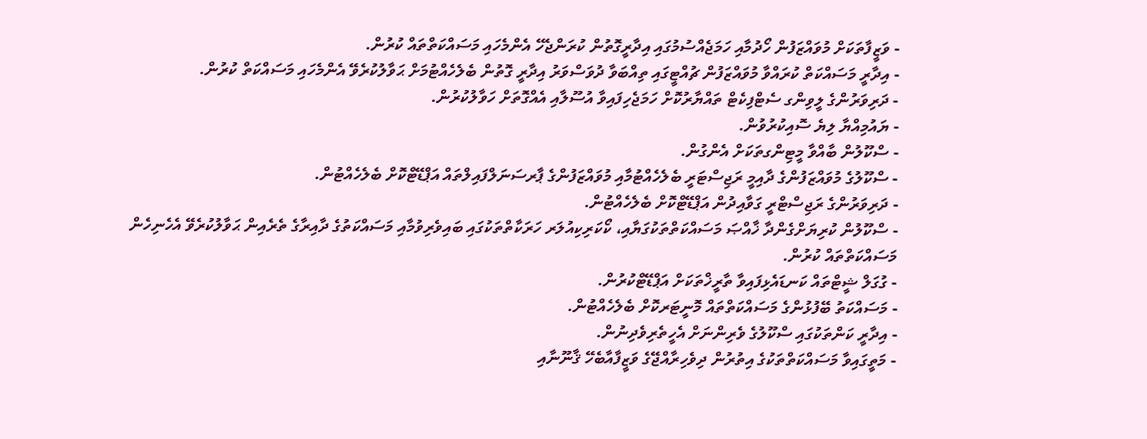- ވަޒީފާތަކަށް މުވައްޒަފުން ހޯދުމާއި ހަމަޖެއްސުމުގައި އިދާރީގޮތުން ކުރަންޖެހޭ އެންމެހައި މަސައްކަތްތައް ކުރުން.
- އިދާރީ މަސައްކަތް ކުރައްވާ މުވައްޒަފުން ޗުއްޓީގައި ތިއްބަވާ ދުވަސްވަރު އިދާރީ ގޮތުން ބެލެހެއްޓުމަށް ޙަވާލުކުރެވޭ އެންމެހައި މަސައްކަތް ކުރުން.
- ދަރިވަރުންގެ ލީވިންގ ސެޓްފިކެޓް ތައްޔާރުކޮށް ހަމަޖެހިފައިވާ އުސޫލާއި އެއްގޮތަށް ހަވާލުކުރުން.
- ޔައުމިއްޔާ ލިޔެ ސޮއިކުރުވުން.
- ސްކޫލުން ބާއްވާ މީޓިންގތަކަށް އެންގުން.
- ސްކޫލުގެ މުވައްޒަފުންގެ ދާއިމީ ރަޖިސްޓަރީ ބެލެހެއްޓުމާއި މުވައްޒަފުންގެ ޕާރސަނަލްފައިލްތައް އަޕްޑޭޓްކޮށް ބެލެހެއްޓުން.
- ދަރިވަރުންގެ ރަޖިސްޓްރީ ގަވާއިދުން އަޕްޑޭޓްކޮށް ބެލެހެއްޓުން.
- ސްކޫލުން ކުރިޔަށްގެންދާ ޚާއްޞަ މަސައްކަތްތަކުގަޔާއި، ކޯކަރިކިއުލަރ ހަރަކާތްތަކުގައި ބައިވެރިވުމާއި މަސައްކަތުގެ ދާއިރާގެ ތެރެއިން ޙަވާލުކުރެވޭ އެހެނިހެން މަސައްކަތްތައް ކުރުން.
- ގުގަލް ޝީޓްތައް ކަނޑައެޅިފައިވާ ތާރީޚްތަކަށް އަޕްޑޭޓްކުރުން.
- މަސައްކަތު ބޭފުޅުންގެ މަސައްކަތްތައް މޮނީޓަރކޮށް ބެލެހެއްޓުން.
- އިދާރީ ކަންތަކުގައި ސްކޫލުގެ ވެރިންނަށް އެހީތެރިވެދިނުން.
- މަތީގައިވާ މަސައްކަތްތަކުގެ އިތުރުން ދިވެހިރާއްޖޭގެ ވަޒީފާއާބެހޭ ޤާނޫނާއި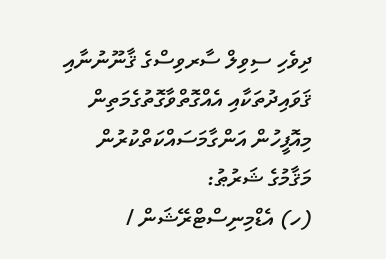ދިވެހި ސިވިލް ސާރވިސްގެ ޤާނޫނުނާއި ޤަވައިދުތަކާއި އެއްގޮތްވާގޮތުގެމަތިން މިއޮފީހުން އަންގާމަސައްކަތްކުރުން
މަޤާމުގެ ޝަރުޠު:
(ހ) އެޑްމިނިސްޓްރޭޝަން /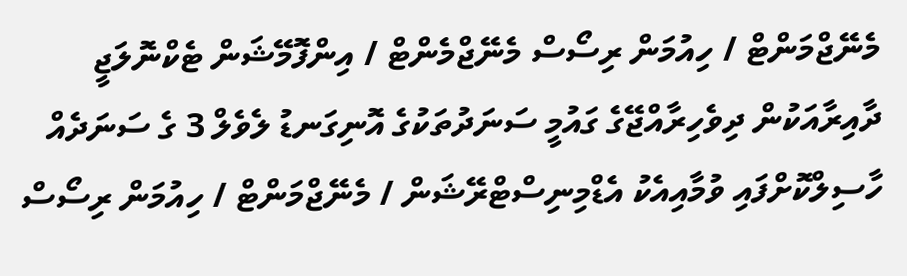މެނޭޖްމަންޓް / ހިއުމަން ރިސޯސް މެނޭޖްމެންޓް / އިންފޮމޭޝަން ޓެކްނޮލަޖީ ދާއިރާއަކުން ދިވެހިރާއްޖޭގެ ގައުމީ ސަނަދުތަކުގެ އޮނިގަނޑު ލެވެލް 3 ގެ ސަނަދެއް ހާސިލްކޮށްފައި ވުމާއިއެކު އެޑްމިނިސްޓްރޭޝަން / މެނޭޖްމަންޓް / ހިއުމަން ރިސޯސް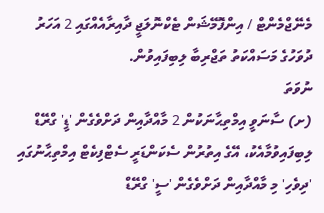މެނޭޖްމެންޓް / އިންފޮމޭޝަން ޓެކްނޮލަޖީ ދާއިރާއެއްގައި 2 އަހަރު ދުވަހުގެ މަސައްކަތު ތަޖްރިބާ ލިބިފައިވުން.
ނުވަތަ
(ށ) ސާނަވީ އިމްތިޙާނަކުން 2 މާއްދާއިން ދަށްވެގެން 'ޑީ' ގްރޭޑް ލިބިފައިވުމާއެކު، އޭގެ އިތުރުން ސެކަންޑަރީ ސެޓްފިކެޓް އިމްތިޙާނުގައި 'ދިވެހި' މި މާއްދާއިން ދަށްވެގެން 'ސީ' ގްރޭޑް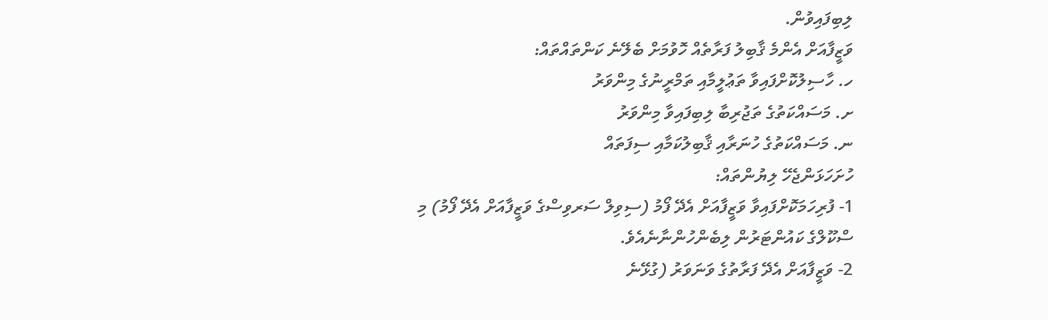ލިބިފައިވުން.
ވަޒީފާއަށް އެންމެ ޤާބިލު ފަރާތެއް ހޮވުމަށް ބެލޭނެ ކަންތައްތައް:
ހ. ހާސިލުކޮށްފައިވާ ތަޢުލީމާއި ތަމްރީނުގެ މިންވަރު
ށ. މަސައްކަތުގެ ތަޖުރިބާ ލިބިފައިވާ މިންވަރު
ނ. މަސައްކަތުގެ ހުނަރާއި ޤާބިލުކަމާއި ސިފަތައް
ހުށަހަޅަންޖެހޭ ލިޔުންތައް:
1- ފުރިހަމަކޮށްފައިވާ ވަޒީފާއަށް އެދޭ ފޯމު (ސިވިލް ސަރވިސްގެ ވަޒީފާއަށް އެދޭ ފޯމު) މި ސްކޫލްގެ ކައުންޓަރުން ލިބެންހުންނާނެއެވެ.
2- ވަޒީފާއަށް އެދޭ ފަރާތުގެ ވަނަވަރު (ގުޅޭނެ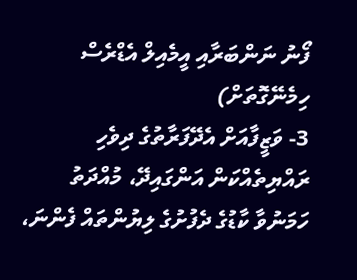ފޯނު ނަންބަރާއި އީމެއިލް އެޑްރެސް ހިމެނޭގޮތަށް)
3- ވަޒީފާއަށް އެދޭފަރާތުގެ ދިވެހި ރައްޔިތެއްކަން އަންގައިދޭ، މުއްދަތު ހަމަނުވާ ކާޑުގެ ދެފުށުގެ ލިޔުންތައް ފެންނަ،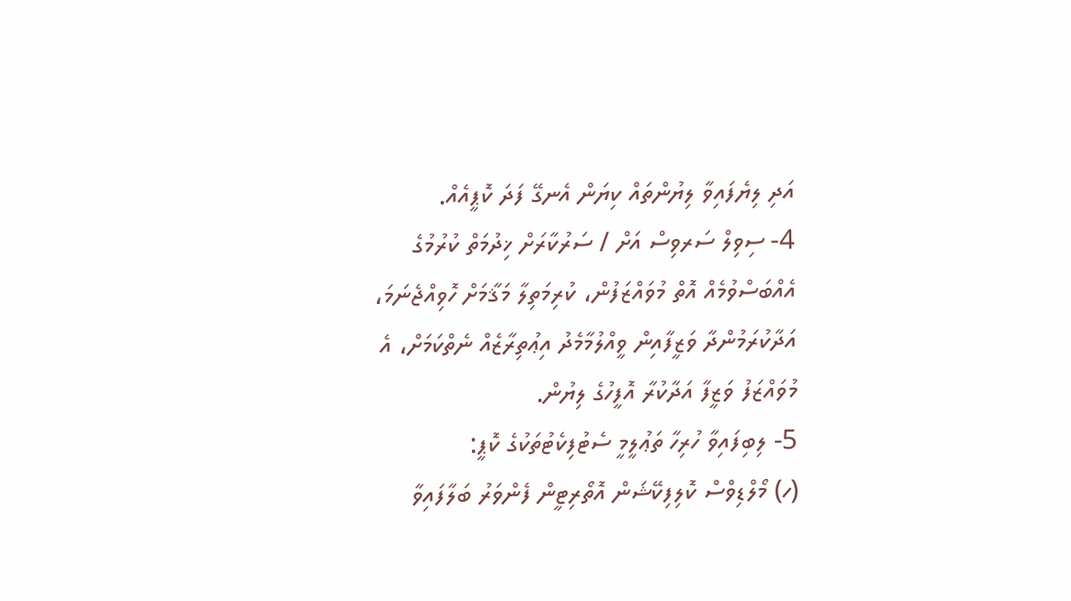އަދި ލިޔެފައިވާ ލިޔުންތައް ކިޔަން އެނގޭ ފަދަ ކޮޕީއެއް.
4- ސިވިލް ސަރވިސް އަށް / ސަރުކާރަށް ޚިދުމަތް ކުރުމުގެ އެއްބަސްވުމެއް އޮތް މުވައްޒަފުން، ކުރިމަތިލާ މަޤާމަށް ހޮވިއްޖެނަމަ، އަދާކުރަމުންދާ ވަޒީފާއިން ވީއްލުމާމެދު އިޢުތިރާޒެއް ނެތްކަމަށް، އެ މުވައްޒަފު ވަޒީފާ އަދާކުރާ އޮފީހުގެ ލިޔުން.
5- ލިބިފައިވާ ހުރިހާ ތަޢުލީމީ ސެޓުފިކެޓުތަކުގެ ކޮޕީ:
(ހ) މޯލްޑިވްސް ކޮލިފިކޭޝަން އޮތޯރިޓީން ފެންވަރު ބަލާފައިވާ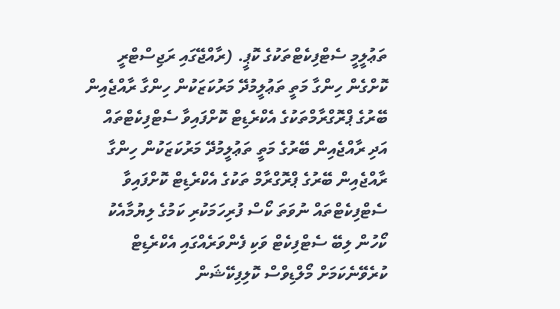ތަޢުލީމީ ސެޓްފިކެޓްތަކުގެ ކޮޕީ. (ރާއްޖޭގައި ރަޖިސްޓްރީ ކޮށްގެން ހިންގާ މަތީ ތަޢުލީމުދޭ މަރުކަޒަކުން ހިންގާ ރާއްޖެއިން ބޭރުގެ ޕްރޮގްރާމްތަކުގެ އެކްރެޑިޓް ކޮށްފައިވާ ސެޓްފިކެޓްތައް އަދި ރާއްޖެއިން ބޭރުގެ މަތީ ތަޢުލީމުދޭ މަރުކަޒަކުން ހިންގާ ރާއްޖެއިން ބޭރުގެ ޕްރޮގްރާމް ތަކުގެ އެކްރެޑިޓް ކޮށްފައިވާ ސެޓްފިކެޓްތައް ނުވަތަ ކޯސް ފުރިހަމަކުރި ކަމުގެ ލިޔުމާއެކު ކޯހުން ލިބޭ ސެޓްފިކެޓް ވަކި ފެންވަރެއްގައި އެކްރެޑިޓް ކުރެވޭނެކަމަށް މޯލްޑިވްސް ކޮލިފިކޭޝަން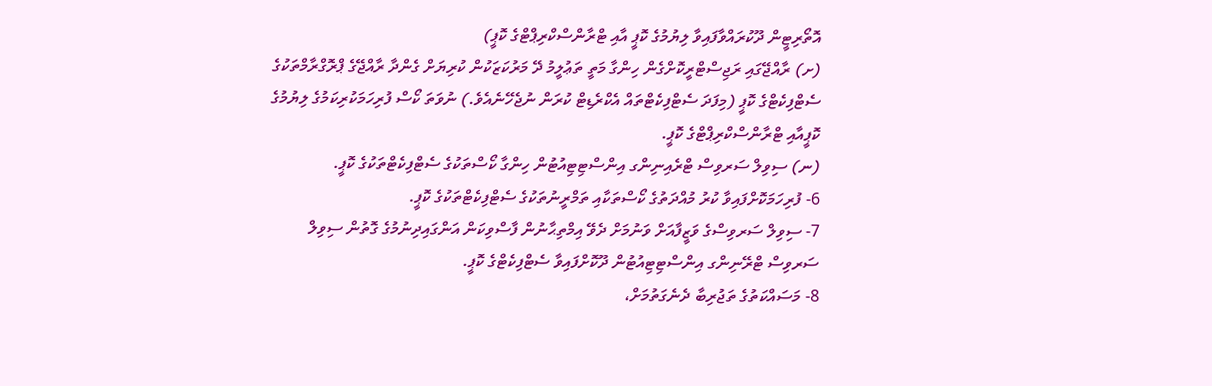އޮތޯރިޓީން ދޫކުރައްވާފައިވާ ލިޔުމުގެ ކޮޕީ އާއި ޓްރާންސްކްރިޕްޓްގެ ކޮޕީ)
(ށ) ރާއްޖޭގައި ރަޖިސްޓްރީކޮށްގެން ހިންގާ މަތީ ތަޢުލީމު ދޭ މަރުކަޒަކުން ކުރިޔަށް ގެންދާ ރާއްޖޭގެ ޕްރޮގްރާމްތަކުގެ ސެޓްފިކެޓްގެ ކޮޕީ (މިފަދަ ސެޓްފިކެޓްތައް އެކްރެޑިޓް ކުރަން ނުޖެހޭނެއެވެ.) ނުވަތަ ކޯސް ފުރިހަމަކުރިކަމުގެ ލިޔުމުގެ ކޮޕީއާއި ޓްރާންސްކްރިޕްޓްގެ ކޮޕީ.
(ނ) ސިވިލް ސަރވިސް ޓްރެއިނިންގ އިންސްޓިޓިއުޓުން ހިންގާ ކޯސްތަކުގެ ސެޓްފިކެޓްތަކުގެ ކޮޕީ.
6- ފުރިހަމަކޮށްފައިވާ ކުރު މުއްދަތުގެ ކޯސްތަކާއި ތަމްރީނުތަކުގެ ސެޓްފިކެޓްތަކުގެ ކޮޕީ.
7- ސިވިލް ސަރވިސްގެ ވަޒީފާއަށް ވަނުމަށް ދެވޭ އިމްތިޙާނުން ފާސްވިކަން އަންގައިދިނުމުގެ ގޮތުން ސިވިލް ސަރވިސް ޓްރޭނިންގ އިންސްޓިޓިއުޓުން ދޫކޮށްފައިވާ ސެޓްފިކެޓްގެ ކޮޕީ.
8- މަސައްކަތުގެ ތަޖުރިބާ ދެނެގަތުމަށް،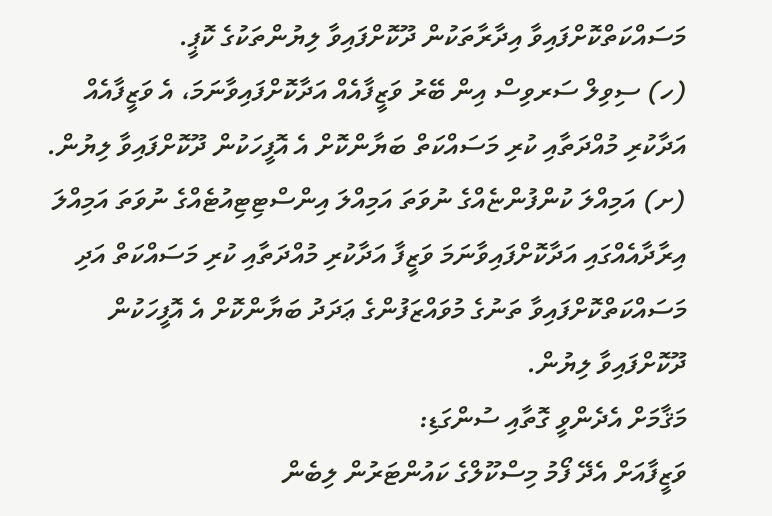މަސައްކަތްކޮށްފައިވާ އިދާރާތަކުން ދޫކޮށްފައިވާ ލިޔުންތަކުގެ ކޮޕީ.
(ހ) ސިވިލް ސަރވިސް އިން ބޭރު ވަޒީފާއެއް އަދާކޮށްފައިވާނަމަ، އެ ވަޒީފާއެއް އަދާކުރި މުއްދަތާއި ކުރި މަސައްކަތް ބަޔާންކޮށް އެ އޮފީހަކުން ދޫކޮށްފައިވާ ލިޔުން.
(ށ) އަމިއްލަ ކުންފުންޏެއްގެ ނުވަތަ އަމިއްލަ އިންސްޓިޓިއުޓެއްގެ ނުވަތަ އަމިއްލަ އިރާދާއެއްގައި އަދާކޮށްފައިވާނަމަ ވަޒީފާ އަދާކުރި މުއްދަތާއި ކުރި މަސައްކަތް އަދި މަސައްކަތްކޮށްފައިވާ ތަނުގެ މުވައްޒަފުންގެ ޢަދަދު ބަޔާންކޮށް އެ އޮފީހަކުން ދޫކޮށްފައިވާ ލިޔުން.
މަޤާމަށް އެދެންވީ ގޮތާއި ސުންގަޑި:
ވަޒީފާއަށް އެދޭ ފޯމު މިސްކޫލްގެ ކައުންޓަރުން ލިބެން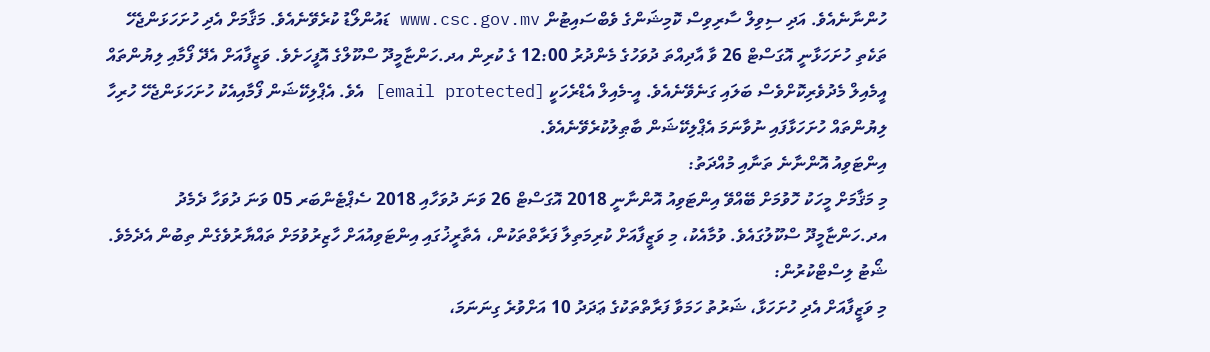ހުންނާނެއެވެ. އަދި ސިވިލް ސާރިވިސް ކޮމިޝަންގެ ވެބްސައިޓުން www.csc.gov.mv ޑައުންލޯޑު ކުރެވޭނެއެވެ. މަޤާމަށް އެދި ހުށަހަޅަންޖެހޭ ތަކެތި ހުށަހަޅާނީ އޮގަސްޓް 26 ވާ އާދިއްތަ ދުވަހުގެ މެންދުރު 12:00 ގެ ކުރިން އދ.ހަންޏާމީދޫ ސްކޫލްގެ އޮފީހަށެވެ. ވަޒީފާއަށް އެދޭ ފޯމާއި ލިޔުންތައް އީމެއިލް މެދުވެރިކޮށްވެސް ބަލައި ގަނެވޭނެއެވެ. އީ-މެއިލް އެޑްރެހަކީ [email protected] އެވެ. އެޕްލިކޭޝަން ފޯމާއިއެކު ހުށަހަޅަންޖެހޭ ހުރިހާ ލިޔުންތައް ހުށަހަޅާފައި ނުވާނަމަ އެޕްލިކޭޝަން ބާޠިލުކުރެވޭނެއެވެ.
އިންޓަވިއު އޮންނާނެ ތަނާއި މުއްދަތު:
މި މަޤާމަށް މީހަކު ހޮވުމަށް ބޭއްވޭ އިންޓަވިއު އޮންނާނީ 2018 އޮގަސްޓް 26 ވަނަ ދުވަހާއި 2018 ސެޕްޓެންބަރ 05 ވަނަ ދުވަހާ ދެމެދު އދ.ހަންޏާމީދޫ ސްކޫލުގައެވެ. ވުމާއެކު، މި ވަޒީފާއަށް ކުރިމަތިލާ ފަރާތްތަކުން، އެތާރީޚުގައި އިންޓަވިއުއަށް ހާޒިރުވުމަށް ތައްޔާރުވެގެން ތިބުން އެދެމެވެ.
ޝޯޓު ލިސްޓްކުރުން:
މި ވަޒީފާއަށް އެދި ހުށަހަޅާ، ޝަރުތު ހަމަވާ ފަރާތްތަކުގެ ޢަދަދު 10 އަށްވުރެ ގިނަނަމަ،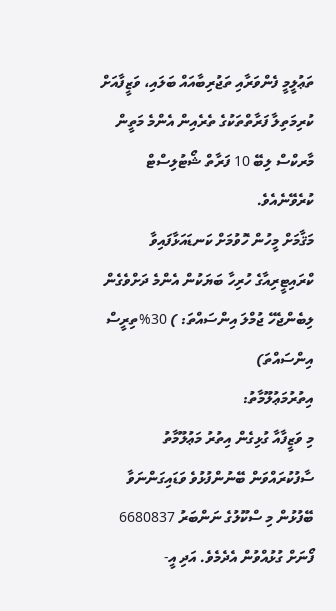ތަޢުލީމީ ފެންވަރާއި ތަޖުރިބާއައް ބަލައި، ވަޒީފާއަށް ކުރިމަތިލާ ފަރާތްތަކުގެ ތެރެއިން އެންމެ މަތީން މާރކްސް ލިބޭ 10 ފަރާތް ޝޯޓުލިސްޓް ކުރެވޭނެއެވެ.
މަޤާމަށް މީހުން ހޮވުމަށް ކަނޑައަޅާފައިވާ ކްރައިޓީރިއާގެ ހުރިހާ ބަޔަކުން އެންމެ ދަށްވެގެން ލިބެންޖެހޭ ޖުމްލަ އިންސައްތަ: ) 30%ތިރީސް އިންސައްތަ)
އިތުރުމަޢުލޫމާތު:
މި ވަޒީފާއާ ގުޅިގެން އިތުރު މަޢުލޫމާތު ސާފުކުރައްވަން ބޭނުންފުޅުވެ ވަޑައިގަންނަވާ ބޭފުޅުން މި ސްކޫލުގެ ނަންބަރު 6680837 ފޯނަށް ގުޅުއްވުން އެދެމެވެ. އަދި އީ-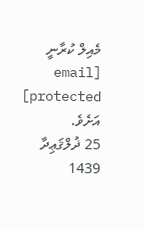މެއިލް ކުރާނީ [email protected] އަށެވެ.
25 ޛުލްޤަޢިދާ 1439